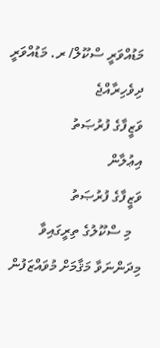މަޑުއްވަރީ ސްކޫލް/ ރ. މަޑުއްވަރީ
ދިވެހިރާއްޖެ
ވަޒީފާގެ ފުރުޞަތު
އިޢުލާން
ވަޒީފާގެ ފުރުޞަތު
   މި ސްކޫލުގެ ތިރީގައިވާ މިދަންނަވާ މަޤާމަށް މުވައްޒަފުން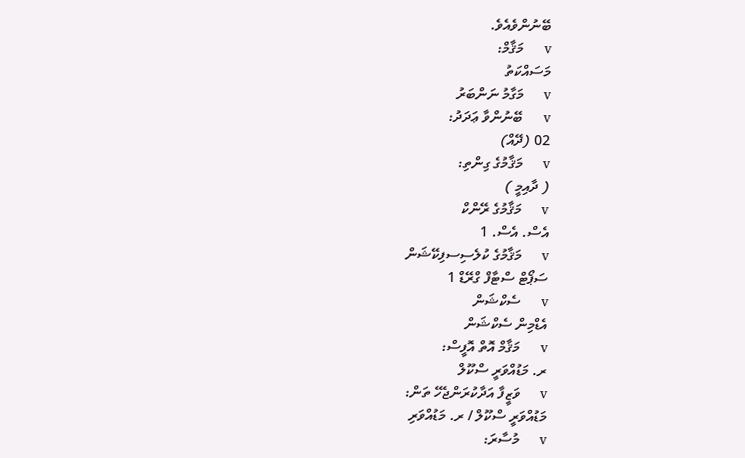ބޭނުންވެއެވެ.
v     މަޤާމް:
މަސައްކަތު
v     މަގާމު ނަންބަރު
v     ބޭނުންވާ ޢަދަދު:
02 (ދޭއް)
v     މަޤާމުގެ ގިންތި:
( ދާއިމީ )
v     މަޤާމުގެ ރޭންކް
އެސް. އެސް. 1
v     މަޤާމުގެ ކުލެސިސފިކޭޝަން
ސަޕޯޓް ސްޓާފް ގްރޭޑް 1
v     ސެކްޝަން
އެޑްމިން ސެކްޝަން
v     މަޤާމް އޮތް އޮފީސް:
ރ. މަޑުއްވަރީ ސްކޫލް
v     ވަޒީފާ އަދާކުރަންޖެހޭ ތަން:
މަޑުއްވަރީ ސްކޫލް / ރ. މަޑުއްވަރި
v     މުސާރަ: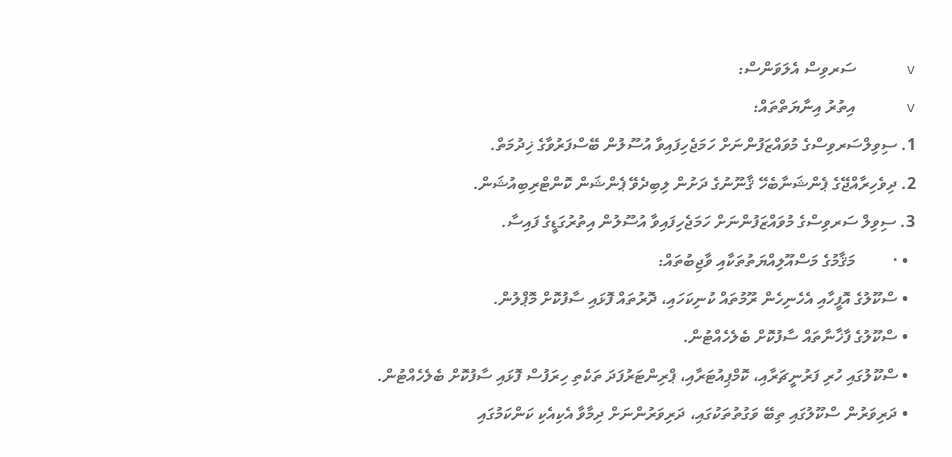v     ސަރވިސް އެލަވަންސް:
v     އިތުރު އިނާޔަތްތައް:
1. ސިވިލްސަރވިސްގެ މުވައްޒަފުންނަށް ހަމަޖެހިފައިވާ އުސޫލުން ބޭސްފަރުވާގެ ޚިދުމަތް.
2. ދިވެހިރާއްޖޭގެ ޕެންޝަނާބެހޭ ޤާނޫނުގެ ދަށުން ލިބިދެވޭ ޕެންޝަން ކޮންޓްރިބިއުޝަން.
3. ސިވިލް ސަރވިސްގެ މުވައްޒަފުންނަށް ހަމަޖެހިފައިވާ އުސޫލުން އިތުރުގަޑީގެ ފައިސާ.
  • ·         މަޤާމުގެ މަސްއޫލިއްޔަތުތަކާއި ވާޖިބުތައް:
  • ސްކޫލުގެ އޮފީހާއި އެހެނިހެން ރޫމުތައް ކުނިކަހައި، ދޮރުތައް ފޮޅައި ސާފުކޮށް މޮޕްލުން.
  • ސްކޫލުގެ ފާޚާނާތައް ސާފުކޮށް ބެލެހެއްޓުން.
  • ސްކޫލުގައި ހުރި ފަރުނީޗަރާއި، ކޮމްޕިއުޓަރާއި، ޕްރިންޓަރުފަދަ ތަކެތި ހިރަފުސް ފޮޅައި ސާފުކޮށް ބެލެހެއްޓުން.
  • ދަރިވަރުން ސްކޫލުގައި ތިބޭ ވަގުތުތަކުގައި، ދަރިވަރުންނަށް ދިމާވާ އެކިއެކި ކަންކަމުގައި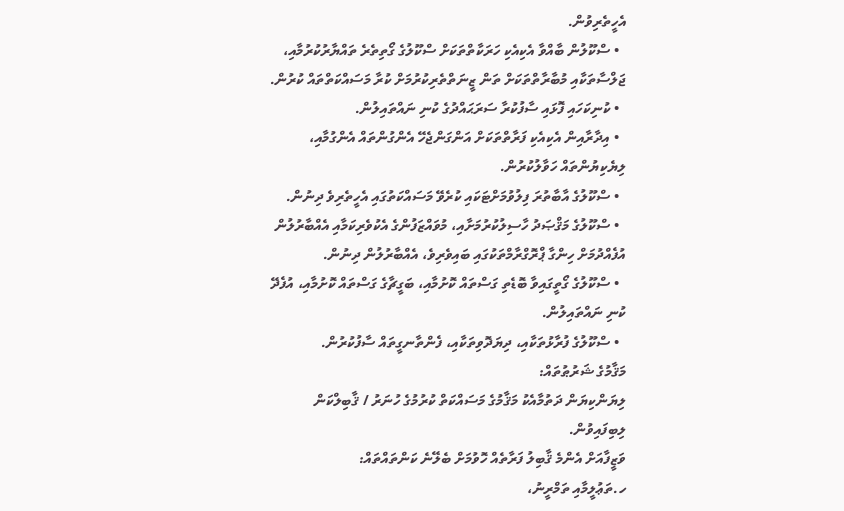އެހީތެރިވުން.
  • ސްކޫލުން ބާއްވާ އެކިއެކި ހަރަކާތްތަކަށް ސްކޫލުގެ ގޯތިތެރެ ތައްޔާރުކުރުމާއި، ޖަލްސާތަކާއި މުބާރާތްތަކަށް ތަން ޒީނަތްތެރިކުރުމަށް ކުރާ މަސައްކަތްތައް ކުރުން.
  • ކުނިކަހައި ފޮޅައި ސާފުކުރާ ސަރަޙައްދުގެ ކުނި ނައްތައިލުން.
  • އިދާރާއިން އެކިއެކި ފަރާތްތަކަށް އަންގަންޖެހޭ އެންގުންތައް އެންގުމާއި، ލިޔެކިޔުންތައް ހަވާލުކުރުން.
  • ސްކޫލުގެ އާބާތުރަ ފިލުވުމަށްޓަކައި ކުރެވޭ މަސައްކަތުގައި އެހީތެރިވެ ދިނުން.
  • ސްކޫލުގެ މަޤްޞަދު ހާސިލުކުރުމަށާއި، މުވައްޒަފުންގެ އެކުވެރިކަމާއި އެއްބާރުލުން އުފެއްދުމަށް ހިންގާ ޕްރޮގްރާމްތަކުގައި ބައިވެރިވެ، އެއްބާރުލުން ދިނުން.
  • ސްކޫލުގެ ގޯތީގައިވާ ބޮޑެތި ގަސްތައް ކޮށުމާއި، ބަގީޗާގެ ގަސްތައް ކޮށުމާއި، އުފެދޭ ކުނި ނައްތައިލުން.
  • ސްކޫލުގެ ފުރާޅުތަކާއި، ދިޔަދޮވިތަކާއި، ފެންތާނގީތައް ސާފުކުރުން.
މަޤާމުގެ ޝަރުޠުތައް:
ލިޔަންކިޔަން ދަތުމާއެކު މަޤާމުގެ މަސައްކަތް ކުރުމުގެ ހުނަރު / ޤާބިލްކަން ލިބިފައިވުން.
ވަޒީފާއަށް އެންމެ ޤާބިލު ފަރާތެއް ހޮވުމަށް ބެލޭނެ ކަންތައްތައް:
ހ.ތަޢުލީމާއި ތަމްރީނު،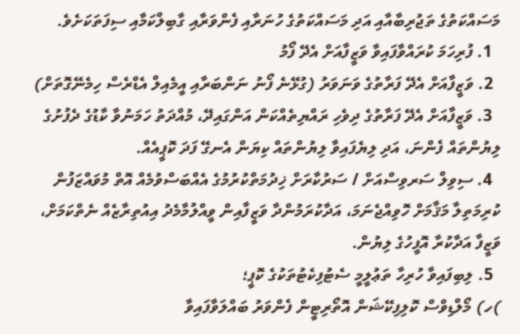މަސައްކަތުގެ ތަޖުރިބާއާއި އަދި މަސައްކަތުގެ ހުނަރާއި ފެންވަރާއި ގާބިލްކަމާއި ސިފަތަކަށެވެ.
  1. ފުރިހަމަ ކުރައްވާފައިވާ ވަޒީފާއަށް އެދޭ ފޯމު
  2. ވަޒީފާއަށް އެދޭ ފަރާތުގެ ވަނަވަރު (ގުޅޭނެ ފޯނު ނަންބަރާއި އީމެއިލް އެޑްރެސް ހިމެނޭގޮތަށް)
  3. ވަޒީފާއަށް އެދޭ ފަރާތުގެ ދިވެހި ރައްޔިތެއްކަން އަންގައިދޭ، މުއްދަތު ހަމަނުވާ ކާޑުގެ ދެފުށުގެ ލިޔުންތައް ފެންނަ، އަދި ލިޔެފައިވާ ލިޔުންތައް ކިޔަން އެނގޭ ފަދަ ކޮޕީއެއް.
  4. ސިވިލް ސަރވިސްއަށް / ސަރުކާރަށް ޚިދުމަތްކުރުމުގެ އެއްބަސްވުމެއް އޮތް މުވައްޒަފުން ކުރިމަތިލާ މަޤާމަށް ހޮވިއްޖެނަމަ، އަދާކުރަމުންދާ ވަޒީފާއިން ވީއްލުމާމެދު އިއުތިރާޒެއް ނެތްކަމަށް، ވަޒީފާ އަދާކުރާ އޮފީހުގެ ލިޔުން.
  5. ލިބިފައިވާ ހުރިހާ ތަޢުލީމީ ސެޓުފިކެޓުތަކުގެ ކޮޕީ؛
)ހ) މޯލްޑިވްސް ކޮލިފިކޭޝަން އޮތޯރިޓީން ފެންވަރު ބައްލަވާފައިވާ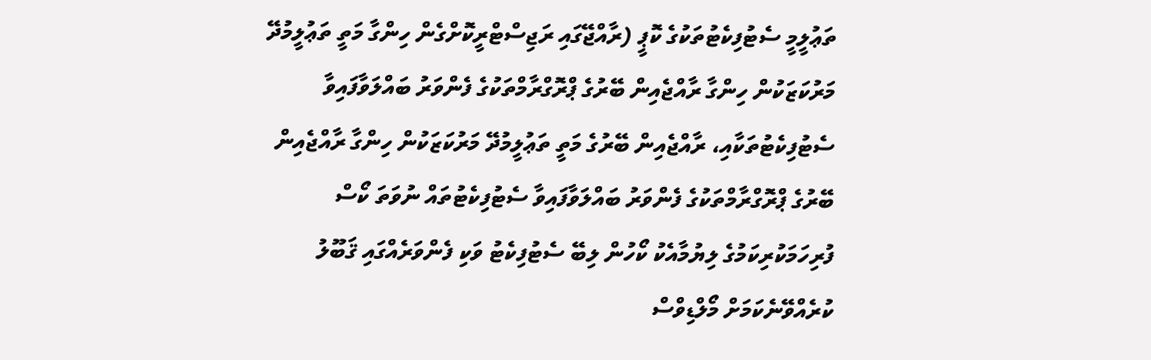ތަޢުލީމީ ސެޓުފިކެޓުތަކުގެ ކޮޕީ (ރާއްޖޭގައި ރަޖިސްޓްރީކޮށްގެން ހިންގާ މަތީ ތަޢުލީމުދޭ މަރުކަޒަކުން ހިންގާ ރާއްޖެއިން ބޭރުގެ ޕްރޮގްރާމްތަކުގެ ފެންވަރު ބައްލަވާފައިވާ ސެޓުފިކެޓުތަކާއި، ރާއްޖެއިން ބޭރުގެ މަތީ ތަޢުލީމުދޭ މަރުކަޒަކުން ހިންގާ ރާއްޖެއިން ބޭރުގެ ޕްރޮގްރާމްތަކުގެ ފެންވަރު ބައްލަވާފައިވާ ސެޓުފިކެޓުތައް ނުވަތަ ކޯސް ފުރިހަމަކުރިކަމުގެ ލިޔުމާއެކު ކޯހުން ލިބޭ ސެޓުފިކެޓު ވަކި ފެންވަރެއްގައި ޤަބޫލު ކުރެއްވޭނެކަމަށް މޯލްޑިވްސް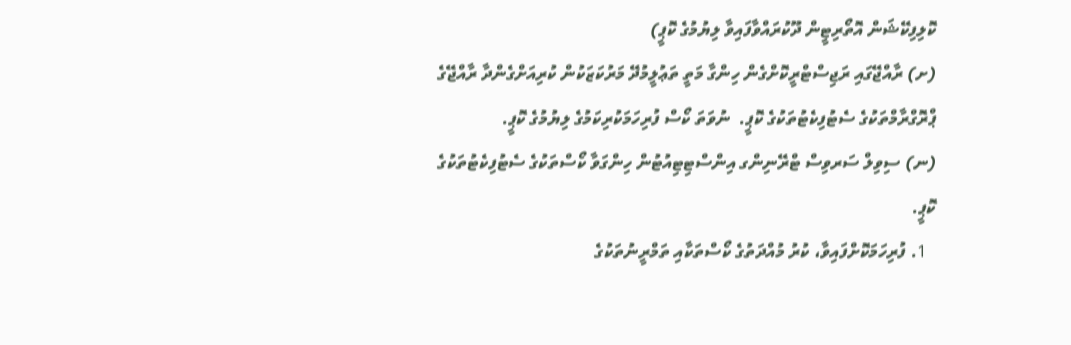ކޮލިފިކޭޝަން އޮތޯރިޓީން ދޫކުރައްވާފައިވާ ލިޔުމުގެ ކޮޕީ)
(ށ) ރާއްޖޭގައި ރަޖިސްޓްރީކޮށްގެން ހިންގާ މަތީ ތަޢުލީމުދޭ މަރުކަޒަކުން ކުރިއަށްގެންދާ ރާއްޖޭގެ ޕްރޮގްރާމްތަކުގެ ސެޓުފިކެޓުތަކުގެ ކޮޕީ.  ނުވަތަ ކޯސް ފުރިހަމަކުރިކަމުގެ ލިޔުމުގެ ކޮޕީ.
(ނ) ސިވިލް ސަރވިސް ޓްރޭނިންގ އިންސްޓިޓިއުޓުން ހިންގަވާ ކޯސްތަކުގެ ސެޓުފިކެޓުތަކުގެ ކޮޕީ.
  1. ފުރިހަމަކޮށްފައިވާ، ކުރު މުއްދަތުގެ ކޯސްތަކާއި ތަމްރީނުތަކުގެ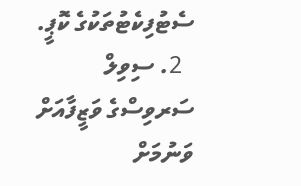ސެޓުފިކެޓުތަކުގެ ކޮޕީ.
  2. ސިވިލް ސަރވިސްގެ ވަޒީފާއަށް ވަނުމަށް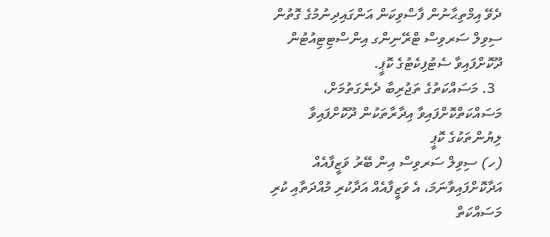ދެވޭ އިމްތިޙާނުން ފާސްވިކަން އަންގައިދިނުމުގެ ގޮތުން ސިވިލް ސަރވިސް ޓްރޭނިންގ އިންސްޓިޓިއުޓުން ދޫކޮށްފައިވާ ސެޓުފިކެޓުގެ ކޮޕީ.
  3. މަސައްކަތުގެ ތަޖުރިބާ ދެނެގަތުމަށް، މަސައްކަތްކޮށްފައިވާ އިދާރާތަކުން ދޫކޮށްފައިވާ ލިޔުންތަކުގެ ކޮޕީ
(ހ) ސިވިލް ސަރވިސް އިން ބޭރު ވަޒީފާއެއް އަދާކޮށްފައިވާނަމަ، އެ ވަޒީފާއެއް އަދާކުރި މުއްދަތާއި ކުރި މަސައްކަތް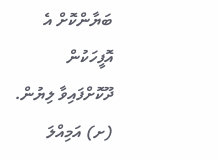ބަޔާންކޮށް އެ އޮފީހަކުން ދޫކޮށްފައިވާ ލިޔުން.
(ށ) އަމިއްލަ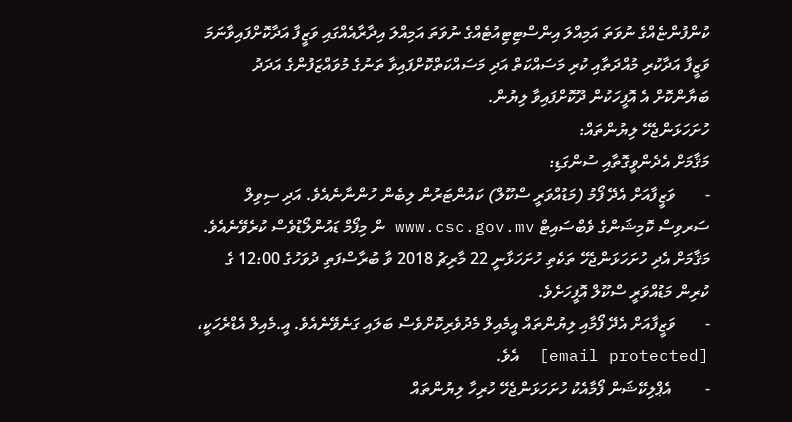ކުންފުންޏެއްގެ ނުވަތަ އަމިއްލަ އިންސްޓިޓިއުޓެއްގެ ނުވަތަ އަމިއްލަ އިދާރާއެއްގައި ވަޒީފާ އަދާކޮށްފައިވާނަމަ ވަޒީފާ އަދާކުރި މުއްދަތާއި ކުރި މަސައްކަތް އަދި މަސައްކަތްކޮށްފައިވާ ތަނުގެ މުވައްޒަފުންގެ އަދަދު ބަޔާންކޮށް އެ އޮފީހަކުން ދޫކޮށްފައިވާ ލިޔުން.
ހުށަހަޅަންޖެހޭ ލިޔުންތައް:
މަޤާމަށް އެދެންވީގޮތާއި ސުންގަޑި:
-       ވަޒީފާއަށް އެދޭ ފޯމު (މަޑުއްވަރީ ސްކޫލް) ކައުންޓަރުން ލިބެން ހުންނާނެއެވެ. އަދި ސިވިލް ސަރވިސް ކޮމިޝަންގެ ވެބްސައިޓް www.csc.gov.mv ން މިފޯމް ޑައުންލޯޑުވެސް ކުރެވޭނެއެވެ. މަޤާމަށް އެދި ހުށަހަޅަންޖެހޭ ތަކެތި ހުށަހަޅާނީ 22 މާރިޗު 2018 ވާ ބުރާސްފަތި ދުވަހުގެ 12:00 ގެ ކުރިން މަޑުއްވަރީ ސްކޫލް އޮފީހަށެވެ.
-       ވަޒީފާއަށް އެދޭ ފޯމާއި ލިޔުންތައް އީމެއިލް މެދުވެރިކޮށްވެސް ބަލައި ގަނެވޭނެއެވެ. އީ.މެއިލް އެޑްރެހަކީ، [email protected]  އެވެ.
-        އެޕްލިކޭޝަން ފޯމާއެކު ހުށަހަޅަންޖެހޭ ހުރިހާ ލިޔުންތައް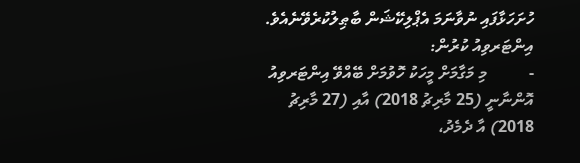ހުށަހަޅާފައި ނުވާނަމަ އެޕްލިކޭޝަން ބާޠިލުކުރެވޭނެއެވެ.
އިންޓަރވިއު ކުރުން:
-          މި މަގާމަށް މީހަކު ހޮވުމަށް ބޭއްވޭ އިންޓަރވިއު އޮންނާނީ (25 މާރިޗު 2018) އާއި (27 މާރިޗު 2018) އާ ދެމެދު،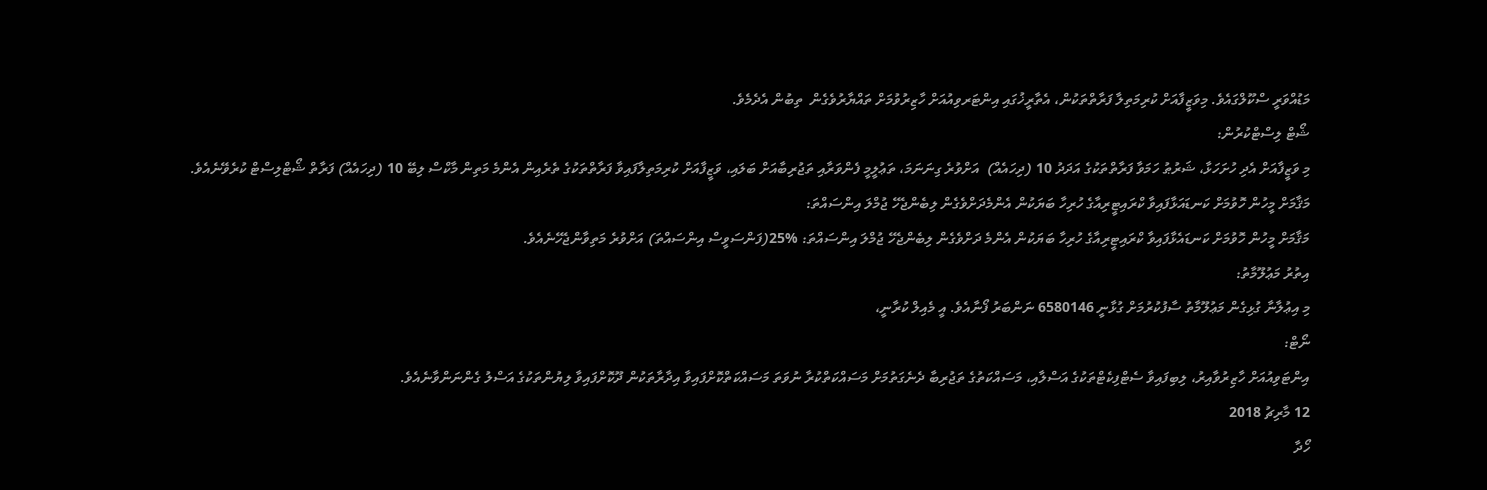މަޑުއްވަރީ ސްކޫލްގައެވެ. މިވަޒީފާއަށް ކުރިމަތިލާ ފަރާތްތަކުން، އެތާރީޚުގައި އިންޓަރވިއުއަށް ހާޒިރުވުމަށް ތައްޔާރުވެގެން  ތިބުން އެދެމެވެ.
ޝޯޓް ލިސްޓްކުރުން:
މި ވަޒީފާއަށް އެދި ހުށަހަޅާ، ޝަރުޠު ހަމަވާ ފަރާތްތަކުގެ އަދަދު 10 (ދިހައެއް)  އަށްވުރެ ގިނަނަމަ، ތަޢުލީމީ ފެންވަރާއި ތަޖުރިބާއަށް ބަލައި، ވަޒީފާއަށް ކުރިމަތިލާފައިވާ ފަރާތްތަކުގެ ތެރެއިން އެންމެ މަތިން މާކްސް ލިބޭ 10 (ދިހައެއް) ފަރާތް ޝޯޓްލިސްޓް ކުރެވޭނެއެވެ.
މަޤާމަށް މީހުން ހޮވުމަށް ކަނޑައަޅާފައިވާ ކްރައިޓީރިއާގެ ހުރިހާ ބަޔަކުން އެންމެދަށްވެގެން ލިބެންޖެހޭ ޖުމްލަ އިންސައްތަ:
މަޤާމަށް މީހުން ހޮވުމަށް ކަނޑައެޅާފައިވާ ކްރައިޓީރިއާގެ ހުރިހާ ބަޔަކުން އެންމެ ދަށްވެގެން ލިބެންޖެހޭ ޖުމްލަ އިންސައްތަ: %25(ފަންސަވީސް އިންސައްތަ) އަށްވުރެ މަތިވާންޖެހޭނެއެވެ.
އިތުރު މަޢުލޫމާތު:
މި އިޢުލާނާ ގުޅިގެން މަޢުލޫމާތު ސާފުކުރުމަށް ގުޅާނީ 6580146 ނަންބަރު ފޯނާއެވެ. އީ މެއިލް ކުރާނީ،
ނޯޓް:
އިންޓަވިއުއަށް ހާޒިރުވާއިރު، ލިބިފައިވާ ސެޓްފިކެޓްތަކުގެ އަސްލާއި، މަސައްކަތުގެ ތަޖުރިބާ ދެނެގަތުމަށް މަސައްކަތްކުރާ ނުވަތަ މަސައްކަތްކޮށްފައިވާ އިދާރާތަކުން ދޫކޮށްފައިވާ ލިޔުންތަކުގެ އަސްލު ގެންނަންވާނެއެވެ.
12 މާރިޗު 2018
ހޯދާ